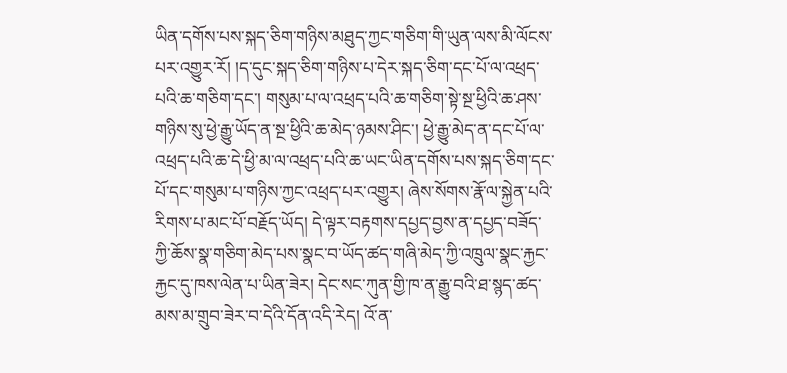ཡིན་དགོས་པས་སྐད་ཅིག་གཉིས་མཐུད་ཀྱང་གཅིག་གི་ཡུན་ལས་མི་ལོངས་པར་འགྱུར་རོ། །ད་དུང་སྐད་ཅིག་གཉིས་པ་དེར་སྐད་ཅིག་དང་པོ་ལ་འཕྲད་པའི་ཆ་གཅིག་དང་། གསུམ་པ་ལ་འཕྲད་པའི་ཆ་གཅིག་སྟེ་སྔ་ཕྱིའི་ཆ་ཤས་གཉིས་སུ་ཕྱེ་རྒྱུ་ཡོད་ན་སྔ་ཕྱིའི་ཆ་མེད་ཉམས་ཤིང་། ཕྱེ་རྒྱུ་མེད་ན་དང་པོ་ལ་འཕྲད་པའི་ཆ་དེ་ཕྱི་མ་ལ་འཕྲད་པའི་ཆ་ཡང་ཡིན་དགོས་པས་སྐད་ཅིག་དང་པོ་དང་གསུམ་པ་གཉིས་ཀྱང་འཕྲད་པར་འགྱུར། ཞེས་སོགས་རྣོ་ལ་སྐྱེན་པའི་རིགས་པ་མང་པོ་བརྗོད་ཡོད། དེ་ལྟར་བརྟགས་དཔྱད་བྱས་ན་དཔྱད་བཟོད་ཀྱི་ཆོས་སྣ་གཅིག་མེད་པས་སྣང་བ་ཡོད་ཚད་གཞི་མེད་ཀྱི་འཁྲུལ་སྣང་རྐྱང་རྐྱང་དུ་ཁས་ལེན་པ་ཡིན་ཟེར། དེང་སང་ཀུན་གྱི་ཁ་ན་རྒྱུ་བའི་ཐ་སྙད་ཚད་མས་མ་གྲུབ་ཟེར་བ་དེའི་དོན་འདི་རེད། འོ་ན་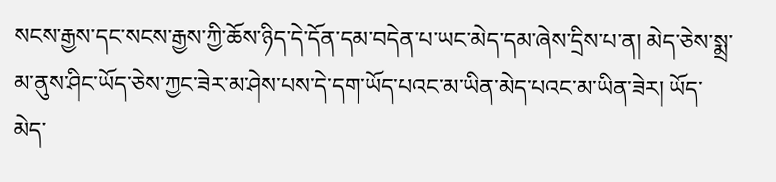སངས་རྒྱས་དང་སངས་རྒྱས་ཀྱི་ཆོས་ཉིད་དེ་དོན་དམ་བདེན་པ་ཡང་མེད་དམ་ཞེས་དྲིས་པ་ན། མེད་ཅེས་སྨྲ་མ་ནུས་ཤིང་ཡོད་ཅེས་ཀྱང་ཟེར་མ་ཤེས་པས་དེ་དག་ཡོད་པའང་མ་ཡིན་མེད་པའང་མ་ཡིན་ཟེར། ཡོད་མེད་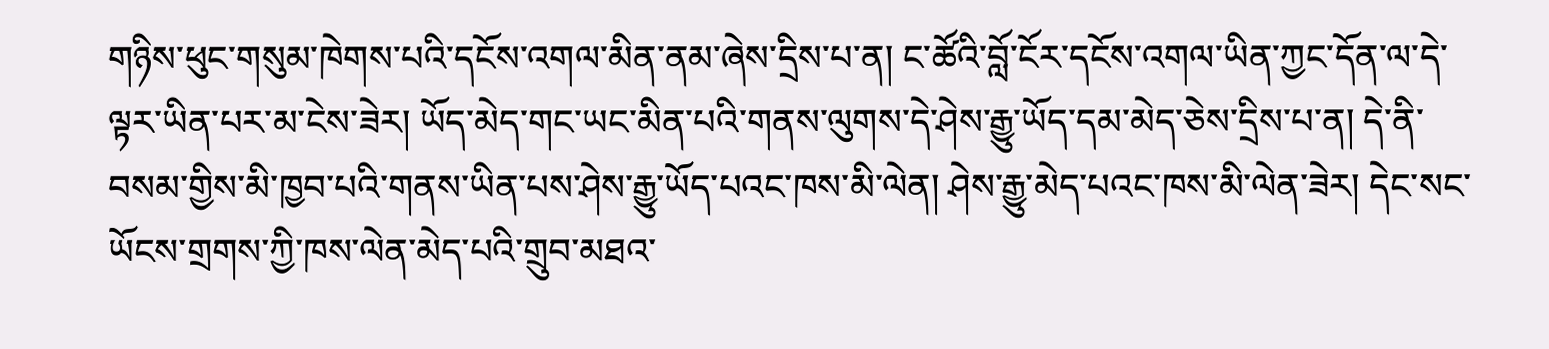གཉིས་ཕུང་གསུམ་ཁེགས་པའི་དངོས་འགལ་མིན་ནམ་ཞེས་དྲིས་པ་ན། ང་ཚོའི་བློ་ངོར་དངོས་འགལ་ཡིན་ཀྱང་དོན་ལ་དེ་ལྟར་ཡིན་པར་མ་ངེས་ཟེར། ཡོད་མེད་གང་ཡང་མིན་པའི་གནས་ལུགས་དེ་ཤེས་རྒྱུ་ཡོད་དམ་མེད་ཅེས་དྲིས་པ་ན། དེ་ནི་བསམ་གྱིས་མི་ཁྱབ་པའི་གནས་ཡིན་པས་ཤེས་རྒྱུ་ཡོད་པའང་ཁས་མི་ལེན། ཤེས་རྒྱུ་མེད་པའང་ཁས་མི་ལེན་ཟེར། དེང་སང་ཡོངས་གྲགས་ཀྱི་ཁས་ལེན་མེད་པའི་གྲུབ་མཐའ་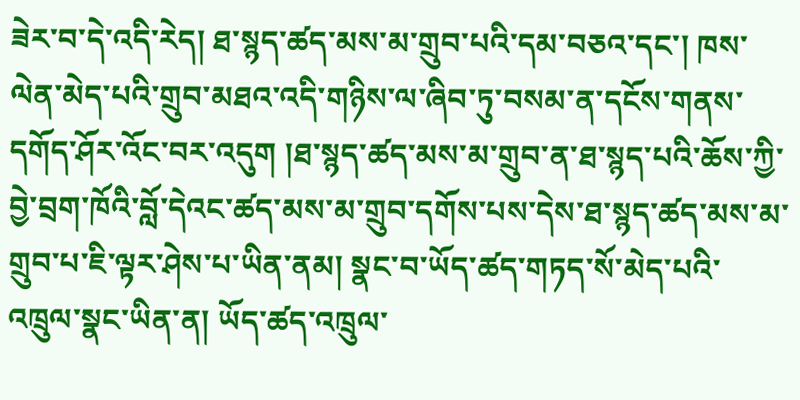ཟེར་བ་དེ་འདི་རེད། ཐ་སྙད་ཚད་མས་མ་གྲུབ་པའི་དམ་བཅའ་དང་། ཁས་ལེན་མེད་པའི་གྲུབ་མཐའ་འདི་གཉིས་ལ་ཞིབ་ཏུ་བསམ་ན་དངོས་གནས་དགོད་ཤོར་འོང་བར་འདུག །ཐ་སྙད་ཚད་མས་མ་གྲུབ་ན་ཐ་སྙད་པའི་ཆོས་ཀྱི་བྱེ་བྲག་ཁོའི་བློ་དེའང་ཚད་མས་མ་གྲུབ་དགོས་པས་དེས་ཐ་སྙད་ཚད་མས་མ་གྲུབ་པ་ཇི་ལྟར་ཤེས་པ་ཡིན་ནམ། སྣང་བ་ཡོད་ཚད་གཏད་སོ་མེད་པའི་འཁྲུལ་སྣང་ཡིན་ན། ཡོད་ཚད་འཁྲུལ་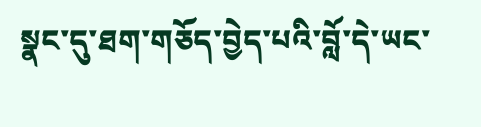སྣང་དུ་ཐག་གཅོད་བྱེད་པའི་བློ་དེ་ཡང་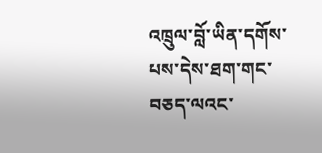འཁྲུལ་བློ་ཡིན་དགོས་པས་དེས་ཐག་གང་བཅད་ལའང་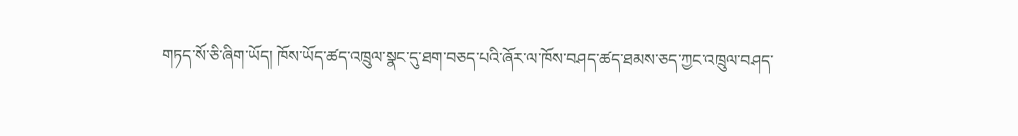གཏད་སོ་ཅི་ཞིག་ཡོད། ཁོས་ཡོད་ཚད་འཁྲུལ་སྣང་དུ་ཐག་བཅད་པའི་ཞོར་ལ་ཁོས་བཤད་ཚད་ཐམས་ཅད་ཀྱང་འཁྲུལ་བཤད་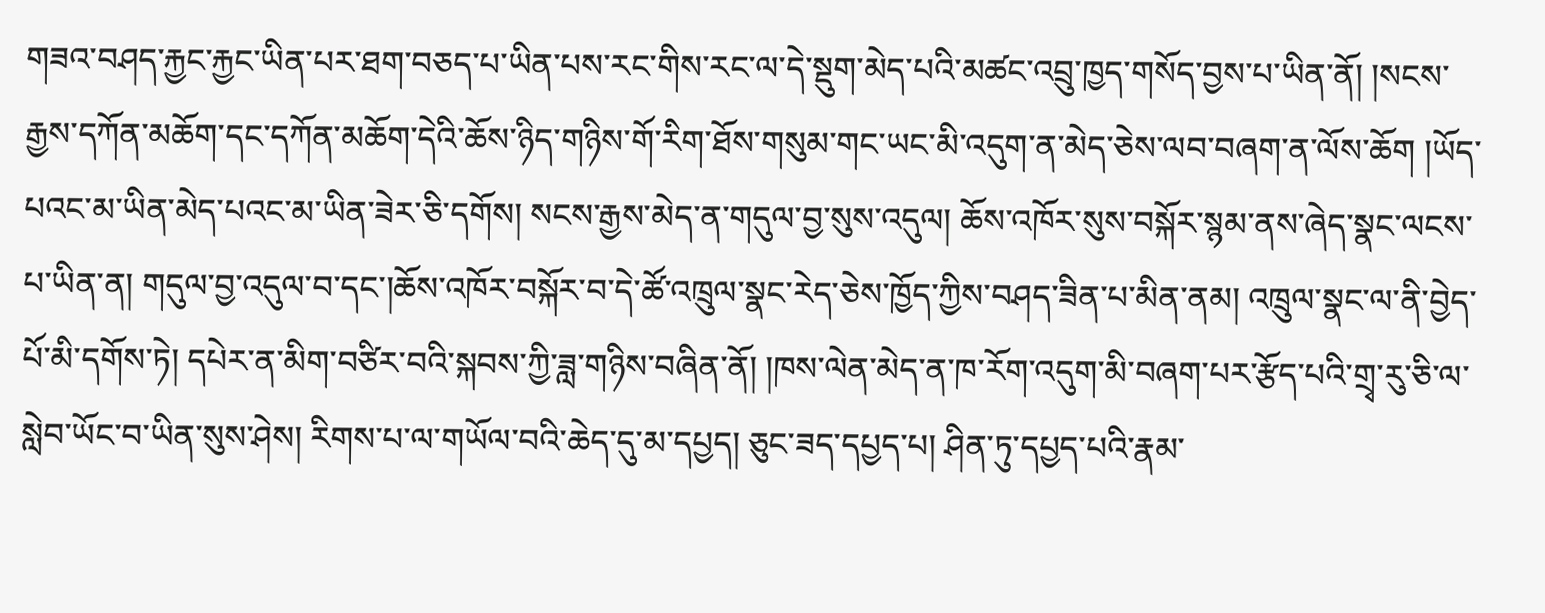གཟའ་བཤད་རྐྱང་རྐྱང་ཡིན་པར་ཐག་བཅད་པ་ཡིན་པས་རང་གིས་རང་ལ་དེ་སྡུག་མེད་པའི་མཚང་འབྲུ་ཁྱད་གསོད་བྱས་པ་ཡིན་ནོ། །སངས་རྒྱས་དཀོན་མཆོག་དང་དཀོན་མཆོག་དེའི་ཆོས་ཉིད་གཉིས་གོ་རིག་ཐོས་གསུམ་གང་ཡང་མི་འདུག་ན་མེད་ཅེས་ལབ་བཞག་ན་ལོས་ཆོག །ཡོད་པའང་མ་ཡིན་མེད་པའང་མ་ཡིན་ཟེར་ཅི་དགོས། སངས་རྒྱས་མེད་ན་གདུལ་བྱ་སུས་འདུལ། ཆོས་འཁོར་སུས་བསྐོར་སྙམ་ནས་ཞེད་སྣང་ལངས་པ་ཡིན་ན། གདུལ་བྱ་འདུལ་བ་དང་།ཆོས་འཁོར་བསྐོར་བ་དེ་ཚོ་འཁྲུལ་སྣང་རེད་ཅེས་ཁྱོད་ཀྱིས་བཤད་ཟིན་པ་མིན་ནམ། འཁྲུལ་སྣང་ལ་ནི་བྱེད་པོ་མི་དགོས་ཏེ། དཔེར་ན་མིག་བཙིར་བའི་སྐབས་ཀྱི་ཟླ་གཉིས་བཞིན་ནོ། །ཁས་ལེན་མེད་ན་ཁ་རོག་འདུག་མི་བཞག་པར་རྩོད་པའི་གྲྭ་རུ་ཅི་ལ་སླེབ་ཡོང་བ་ཡིན་སུས་ཤེས། རིགས་པ་ལ་གཡོལ་བའི་ཆེད་དུ་མ་དཔྱད། ཅུང་ཟད་དཔྱད་པ། ཤིན་ཏུ་དཔྱད་པའི་རྣམ་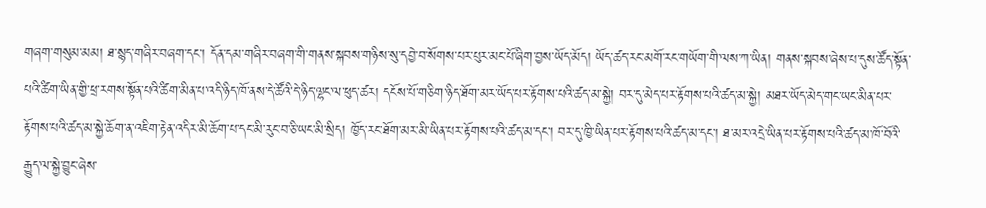གཞག་གསུམ་མམ། ཐ་སྙད་གཞིར་བཞག་དང་། དོན་དམ་གཞིར་བཞག་གི་གནས་སྐབས་གཉིས་སུ་དབྱེ་བ་སོགས་པར་པུར་མང་པོ་ཞིག་བྱས་ཡོད་མོད། ཡོད་ཚད་རང་མགོ་རང་གཡོག་གི་ལས་ཀ་ཡིན། གནས་སྐབས་ཞེས་པ་དུས་ཚོད་སྟོན་པའི་ཚིག་ཡིན་གྱི་ཕྲ་རགས་སྟོན་པའི་ཚིག་མིན་པ་འདི་ཉིད་ཁོ་ནས་དེ་ཚོའི་དེ་ཉིད་ལྷང་ལ་ཕུད་ཚར། དངོས་པོ་གཅིག་ཉིད་ཐོག་མར་ཡོད་པར་རྟོགས་པའི་ཚད་མ་སྐྱེ། བར་དུ་མེད་པར་རྟོགས་པའི་ཚད་མ་སྐྱེ། མཐར་ཡོད་མེད་གང་ཡང་མིན་པར་རྟོགས་པའི་ཚད་མ་སྐྱེ་ཆོག་ན་འཇིག་རྟེན་འདིར་མི་ཆོག་པ་དང་མི་རུང་བ་ཅི་ཡང་མི་སྲིད། ཁྱོད་རང་ཐོག་མར་མི་ཡིན་པར་རྟོགས་པའི་ཚད་མ་དང་། བར་དུ་ཁྱི་ཡིན་པར་རྟོགས་པའི་ཚད་མ་དང་། ཐ་མར་འདྲེ་ཡིན་པར་རྟོགས་པའི་ཚད་མ་ཁོ་བོའི་རྒྱུད་ལ་སྐྱེ་བྱུང་ཞེས་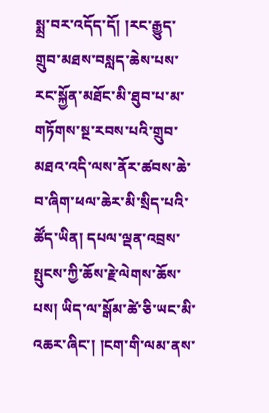སྨྲ་བར་འདོད་དོ། །རང་རྒྱུད་གྲུབ་མཐས་བསླད་ཆེས་པས་རང་སྐྱོན་མཐོང་མི་ཐུབ་པ་མ་གཏོགས་སྔ་རབས་པའི་གྲུབ་མཐའ་འདི་ལས་ནོར་ཚབས་ཆེ་བ་ཞིག་ཕལ་ཆེར་མི་སྲིད་པའི་ཚོད་ཡིན། དཔལ་ལྡན་འབྲས་སྤུངས་ཀྱི་ཆོས་རྗེ་ལེགས་ཆོས་པས། ཡིད་ལ་སྒོམ་ཚེ་ཅི་ཡང་མི་འཆར་ཞིང་། །ངག་གི་ལམ་ནས་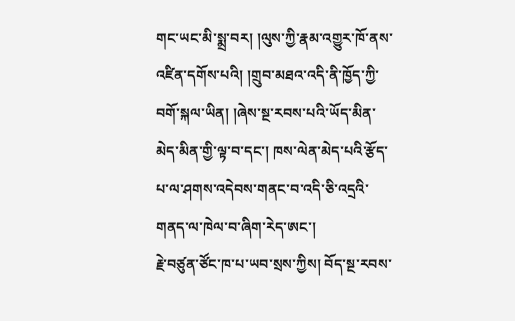གང་ཡང་མི་སྨྲ་བར། །ལུས་ཀྱི་རྣམ་འགྱུར་ཁོ་ནས་འཛིན་དགོས་པའི། །གྲུབ་མཐའ་འདི་ནི་ཁྱོད་ཀྱི་བགོ་སྐལ་ཡིན། །ཞེས་སྔ་རབས་པའི་ཡོད་མིན་མེད་མིན་གྱི་ལྟ་བ་དང་། ཁས་ལེན་མེད་པའི་རྩོད་པ་ལ་ཤགས་འདེབས་གནང་བ་འདི་ཅི་འདྲའི་གནད་ལ་ཁེལ་བ་ཞིག་རེད་ཨང་།
རྗེ་བཙུན་ཙོང་ཁ་པ་ཡབ་སྲས་ཀྱིས། བོད་སྔ་རབས་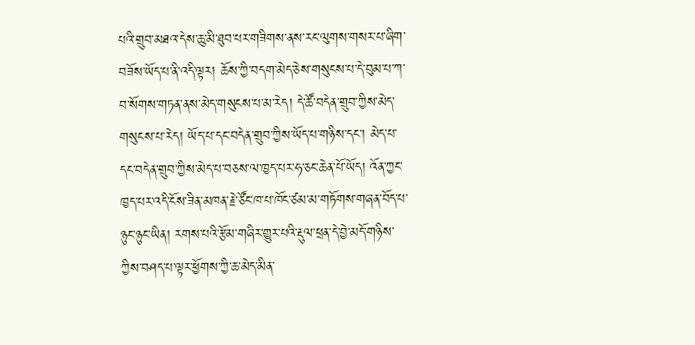པའི་གྲུབ་མཐའ་དེས་ཆུ་མི་ཐུབ་པར་གཟིགས་ནས་རང་ལུགས་གསར་པ་ཞིག་བཟོས་ཡོད་པ་ནི་འདི་ལྟར། ཆོས་ཀྱི་བདག་མེད་ཅེས་གསུངས་པ་དེ་བུམ་པ་ཀ་བ་སོགས་གཏན་ནས་མེད་གསུངས་པ་མ་རེད། དེ་ཚོ་བདེན་གྲུབ་ཀྱིས་མེད་གསུངས་པ་རེད། ཡོད་པ་དང་བདེན་གྲུབ་ཀྱིས་ཡོད་པ་གཉིས་དང་། མེད་པ་དང་བདེན་གྲུབ་ཀྱིས་མེད་པ་བཅས་ལ་ཁྱད་པར་ཧ་ཅང་ཆེན་པོ་ཡོད། འོན་ཀྱང་ཁྱད་པར་འདི་ངོས་ཟིན་མཁན་རྗེ་ཙོང་ཁ་པ་ཁོང་ཙམ་མ་གཏོགས་གཞན་བོད་པ་ཉུང་ཉུང་ཡིན། རགས་པའི་རྩོམ་གཞིར་གྱུར་པའི་རྡུལ་ཕྲན་དེ་བྱེ་མདོ་གཉིས་ཀྱིས་བཤད་པ་ལྟར་ཕྱོགས་ཀྱི་ཆ་མེད་མིན་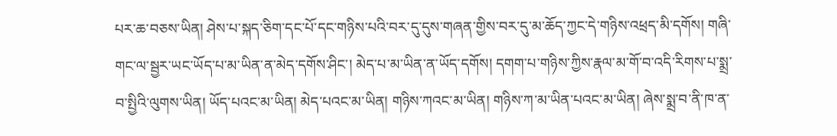པར་ཆ་བཅས་ཡིན། ཤེས་པ་སྐད་ཅིག་དང་པོ་དང་གཉིས་པའི་བར་དུ་དུས་གཞན་གྱིས་བར་དུ་མ་ཆོད་ཀྱང་དེ་གཉིས་འཕྲད་མི་དགོས། གཞི་གང་ལ་སྦྱར་ཡང་ཡོད་པ་མ་ཡིན་ན་མེད་དགོས་ཤིང་། མེད་པ་མ་ཡིན་ན་ཡོད་དགོས། དགག་པ་གཉིས་ཀྱིས་རྣལ་མ་གོ་བ་འདི་རིགས་པ་སྨྲ་བ་སྤྱིའི་ལུགས་ཡིན། ཡོད་པའང་མ་ཡིན། མེད་པའང་མ་ཡིན། གཉིས་ཀའང་མ་ཡིན། གཉིས་ཀ་མ་ཡིན་པའང་མ་ཡིན། ཞེས་སྨྲ་བ་ནི་ཁ་ན་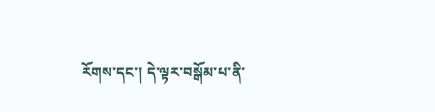རོགས་དང་། དེ་ལྟར་བསྒོམ་པ་ནི་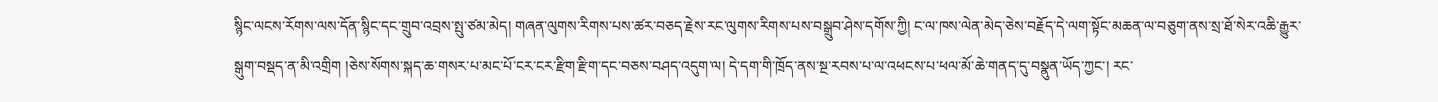སྙིང་ལངས་རོགས་ལས་དོན་སྙིང་དང་གྲུབ་འབྲས་སྤུ་ཙམ་མེད། གཞན་ལུགས་རིགས་པས་ཚར་བཅད་རྗེས་རང་ལུགས་རིགས་པས་བསྒྲུབ་ཤེས་དགོས་ཀྱི། ང་ལ་ཁས་ལེན་མེད་ཅེས་བརྗོད་དེ་ལག་སྟོང་མཆན་ལ་བཅུག་ནས་སྲ་ཐོ་སེར་འཆི་རྒྱུར་སྒུག་བསྡད་ན་མི་འགྲིག །ཅེས་སོགས་སྐད་ཆ་གསར་པ་མང་པོ་ངར་ངར་རྫིག་རྫིག་དང་བཅས་བཤད་འདུག་ལ། དེ་དག་གི་ཁྲོད་ནས་སྔ་རབས་པ་ལ་འཕངས་པ་ཕལ་མོ་ཆེ་གནད་དུ་བསྣུན་ཡོད་ཀྱང་། རང་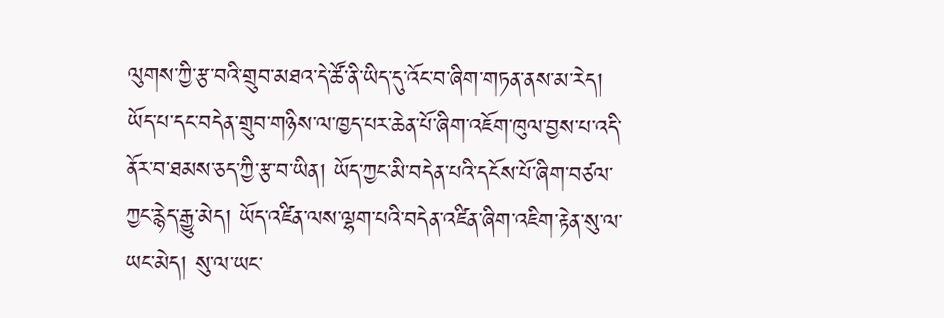ལུགས་ཀྱི་རྩ་བའི་གྲུབ་མཐའ་དེ་ཚོ་ནི་ཡིད་དུ་འོང་བ་ཞིག་གཏན་ནས་མ་རེད། ཡོད་པ་དང་བདེན་གྲུབ་གཉིས་ལ་ཁྱད་པར་ཆེན་པོ་ཞིག་འཇོག་ཁུལ་བྱས་པ་འདི་ནོར་བ་ཐམས་ཅད་ཀྱི་རྩ་བ་ཡིན། ཡོད་ཀྱང་མི་བདེན་པའི་དངོས་པོ་ཞིག་བཙལ་ཀྱང་རྙེད་རྒྱུ་མེད། ཡོད་འཛིན་ལས་ལྷག་པའི་བདེན་འཛིན་ཞིག་འཇིག་རྟེན་སུ་ལ་ཡང་མེད། སུ་ལ་ཡང་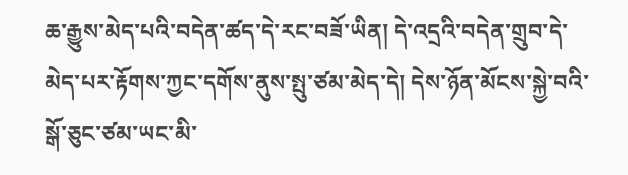ཆ་རྒྱུས་མེད་པའི་བདེན་ཚད་དེ་རང་བཟོ་ཡིན། དེ་འདྲའི་བདེན་གྲུབ་དེ་མེད་པར་རྟོགས་ཀྱང་དགོས་ནུས་སྤུ་ཙམ་མེད་དེ། དེས་ཉོན་མོངས་སྐྱེ་བའི་སྒོ་ཅུང་ཙམ་ཡང་མི་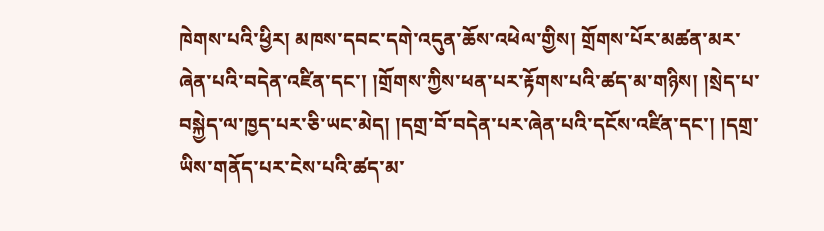ཁེགས་པའི་ཕྱིར། མཁས་དབང་དགེ་འདུན་ཆོས་འཕེལ་གྱིས། གྲོགས་པོར་མཚན་མར་ཞེན་པའི་བདེན་འཛིན་དང་། །གྲོགས་ཀྱིས་ཕན་པར་རྟོགས་པའི་ཚད་མ་གཉིས། །སྲེད་པ་བསྐྱེད་ལ་ཁྱད་པར་ཅི་ཡང་མེད། །དགྲ་བོ་བདེན་པར་ཞེན་པའི་དངོས་འཛིན་དང་། །དགྲ་ཡིས་གནོད་པར་ངེས་པའི་ཚད་མ་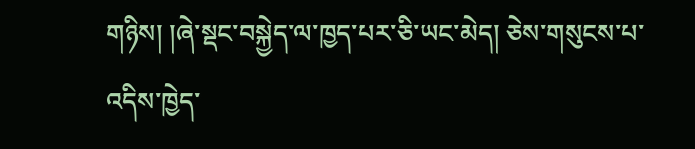གཉིས། །ཞེ་སྡང་བསྐྱེད་ལ་ཁྱད་པར་ཅི་ཡང་མེད། ཅེས་གསུངས་པ་འདིས་ཁྱེད་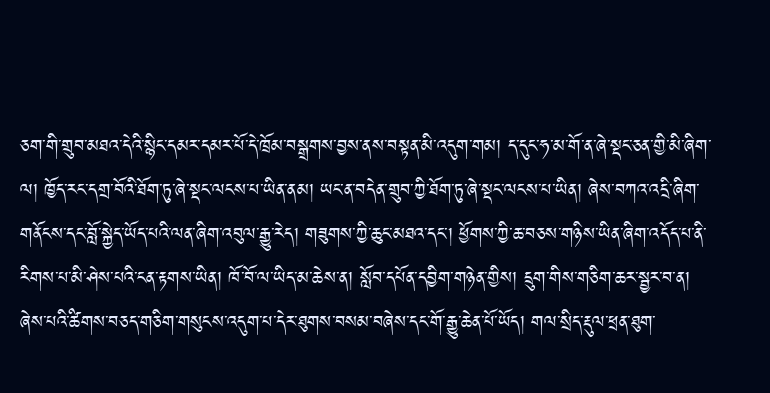ཅག་གི་གྲུབ་མཐའ་དེའི་སྙིང་དམར་དམར་པོ་དེ་ཁྲོམ་བསྒྲགས་བྱས་ནས་བསྟན་མི་འདུག་གམ། ད་དུང་ཧ་མ་གོ་ན་ཞེ་སྡང་ཅན་གྱི་མི་ཞིག་ལ། ཁྱོད་རང་དགྲ་བོའི་ཐོག་ཏུ་ཞེ་སྡང་ལངས་པ་ཡིན་ནམ། ཡང་ན་བདེན་གྲུབ་ཀྱི་ཐོག་ཏུ་ཞེ་སྡང་ལངས་པ་ཡིན། ཞེས་བཀའ་འདྲི་ཞིག་གནོངས་དང་བློ་སྐྱེད་ཡོད་པའི་ལན་ཞིག་འབུལ་རྒྱུ་རེད། གཟུགས་ཀྱི་ཆུང་མཐའ་དང་། ཕྱོགས་ཀྱི་ཆ་བཅས་གཉིས་ཡིན་ཞིག་འདོད་པ་ནི་རིགས་པ་མི་ཤེས་པའི་ངན་རྟགས་ཡིན། ཁོ་བོ་ལ་ཡིད་མ་ཆེས་ན། སློབ་དཔོན་དབྱིག་གཉེན་གྱིས། དྲུག་གིས་གཅིག་ཆར་སྦྱར་བ་ན། ཞེས་པའི་ཚིགས་བཅད་གཅིག་གསུངས་འདུག་པ་དེར་ཐུགས་བསམ་བཞེས་དང་གོ་རྒྱུ་ཆེན་པོ་ཡོད། གལ་སྲིད་རྡུལ་ཕྲན་ཐུག་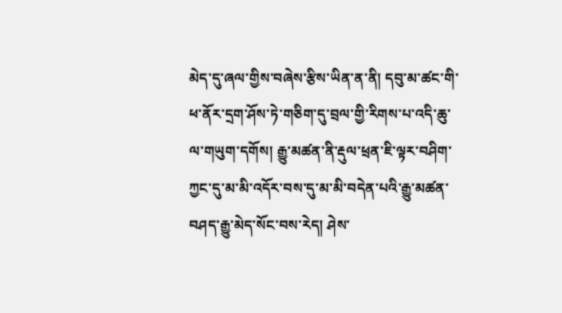མེད་དུ་ཞལ་གྱིས་བཞེས་རྩིས་ཡིན་ན་ནི། དབུ་མ་ཚང་གི་ཕ་ནོར་དྲག་ཤོས་ཏེ་གཅིག་དུ་བྲལ་གྱི་རིགས་པ་འདི་ཆུ་ལ་གཡུག་དགོས། རྒྱུ་མཚན་ནི་རྡུལ་ཕྲན་ཇི་ལྟར་བཤིག་ཀྱང་དུ་མ་མི་འདོར་བས་དུ་མ་མི་བདེན་པའི་རྒྱུ་མཚན་བཤད་རྒྱུ་མེད་སོང་བས་རེད། ཤེས་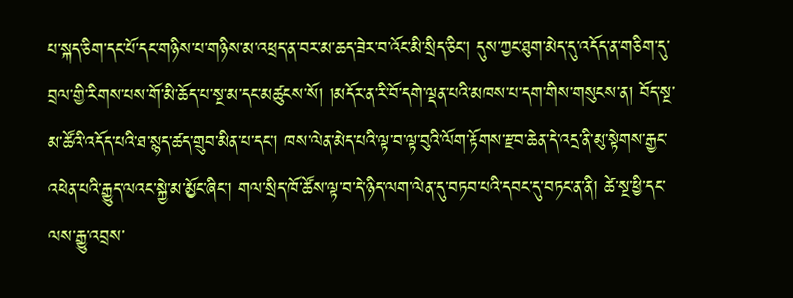པ་སྐད་ཅིག་དང་པོ་དང་གཉིས་པ་གཉིས་མ་འཕྲད་ན་བར་མ་ཆད་ཟེར་བ་འོང་མི་སྲིད་ཅིང་། དུས་ཀྱང་ཐུག་མེད་དུ་འདོད་ན་གཅིག་དུ་བྲལ་གྱི་རིགས་པས་གོ་མི་ཆོད་པ་སྔ་མ་དང་མཚུངས་སོ། །མདོར་ན་རི་བོ་དགེ་ལྡན་པའི་མཁས་པ་དག་གིས་གསུངས་ན། བོད་སྔ་མ་ཚོའི་འདོད་པའི་ཐ་སྙད་ཚད་གྲུབ་མིན་པ་དང་། ཁས་ལེན་མེད་པའི་ལྟ་བ་ལྟ་བུའི་ལོག་རྟོགས་རྫབ་ཆེན་དེ་འདྲ་ནི་མུ་སྟེགས་རྒྱང་འཕེན་པའི་རྒྱུད་ལའང་སྐྱེ་མ་མྱོང་ཞིང་། གལ་སྲིད་ཁོ་ཚོས་ལྟ་བ་དེ་ཉིད་ལག་ལེན་དུ་བཏབ་པའི་དབང་དུ་བཏང་ན་ནི། ཚེ་སྔ་ཕྱི་དང་ལས་རྒྱུ་འབྲས་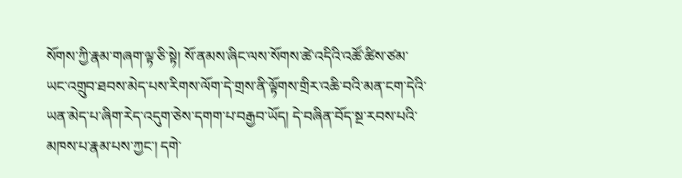སོགས་ཀྱི་རྣམ་གཞག་ལྟ་ཅི་སྟེ། སོ་ནམས་ཞིང་ལས་སོགས་ཚེ་འདིའི་འཚོ་ཚིས་ཙམ་ཡང་འགྲུབ་ཐབས་མེད་པས་རིགས་ལོག་དེ་གྲས་ནི་ལྟོགས་གྲིར་འཆི་བའི་མན་ངག་དེའི་ཡན་མེད་པ་ཞིག་རེད་འདུག་ཅེས་དགག་པ་བརྒྱབ་ཡོད། དེ་བཞིན་བོད་སྔ་རབས་པའི་མཁས་པ་རྣམ་པས་ཀྱང་། དགེ་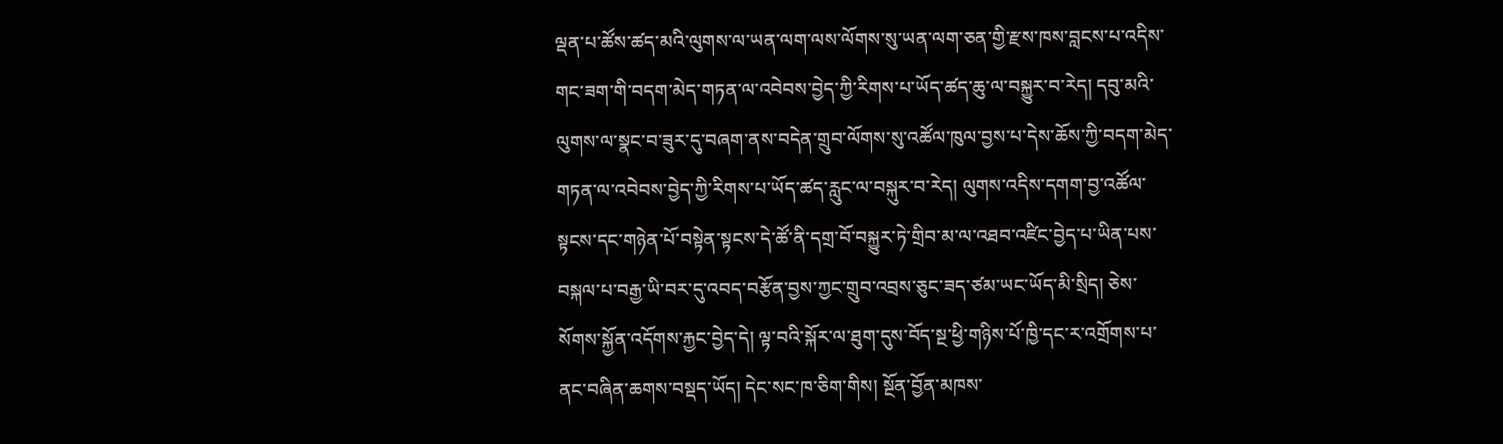ལྡན་པ་ཚོས་ཚད་མའི་ལུགས་ལ་ཡན་ལག་ལས་ལོགས་སུ་ཡན་ལག་ཅན་གྱི་རྫས་ཁས་བླངས་པ་འདིས་གང་ཟག་གི་བདག་མེད་གཏན་ལ་འབེབས་བྱེད་ཀྱི་རིགས་པ་ཡོད་ཚད་ཆུ་ལ་བསྐྱུར་བ་རེད། དབུ་མའི་ལུགས་ལ་སྣང་བ་ཟུར་དུ་བཞག་ནས་བདེན་གྲུབ་ལོགས་སུ་འཚོལ་ཁུལ་བྱས་པ་དེས་ཆོས་ཀྱི་བདག་མེད་གཏན་ལ་འབེབས་བྱེད་ཀྱི་རིགས་པ་ཡོད་ཚད་རླུང་ལ་བསྐུར་བ་རེད། ལུགས་འདིས་དགག་བྱ་འཚོལ་སྟངས་དང་གཉེན་པོ་བསྟེན་སྟངས་དེ་ཚོ་ནི་དགྲ་བོ་བསྐྱུར་ཏེ་གྲིབ་མ་ལ་འཐབ་འཛིང་བྱེད་པ་ཡིན་པས་བསྐལ་པ་བརྒྱ་ཡི་བར་དུ་འབད་བརྩོན་བྱས་ཀྱང་གྲུབ་འབྲས་ཅུང་ཟད་ཙམ་ཡང་ཡོད་མི་སྲིད། ཅེས་སོགས་སྐྱོན་འདོགས་རྐྱང་བྱེད་དེ། ལྟ་བའི་སྐོར་ལ་ཐུག་དུས་བོད་སྔ་ཕྱི་གཉིས་པོ་ཁྱི་དང་ར་འགྲོགས་པ་ནང་བཞིན་ཆགས་བསྡད་ཡོད། དེང་སང་ཁ་ཅིག་གིས། སྔོན་བྱོན་མཁས་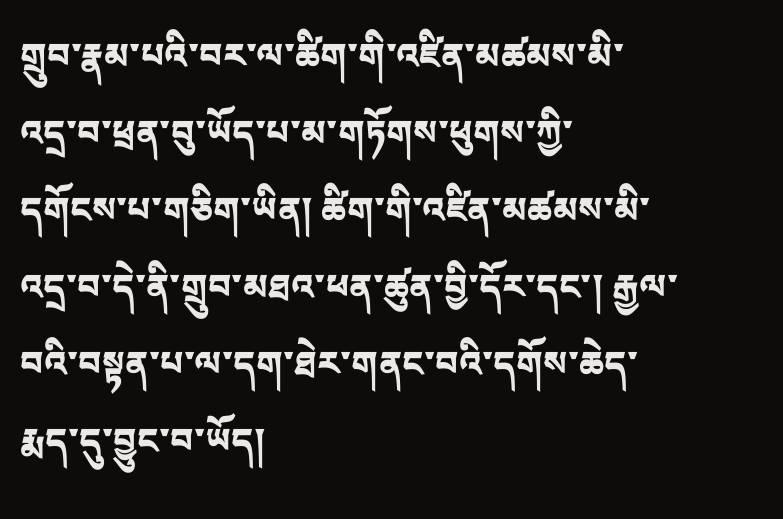གྲུབ་རྣམ་པའི་བར་ལ་ཚིག་གི་འཛིན་མཚམས་མི་འདྲ་བ་ཕྲན་བུ་ཡོད་པ་མ་གཏོགས་ཕུགས་ཀྱི་དགོངས་པ་གཅིག་ཡིན། ཚིག་གི་འཛིན་མཚམས་མི་འདྲ་བ་དེ་ནི་གྲུབ་མཐའ་ཕན་ཚུན་བྱི་དོར་དང་། རྒྱལ་བའི་བསྟན་པ་ལ་དག་ཐེར་གནང་བའི་དགོས་ཆེད་རྨད་དུ་བྱུང་བ་ཡོད།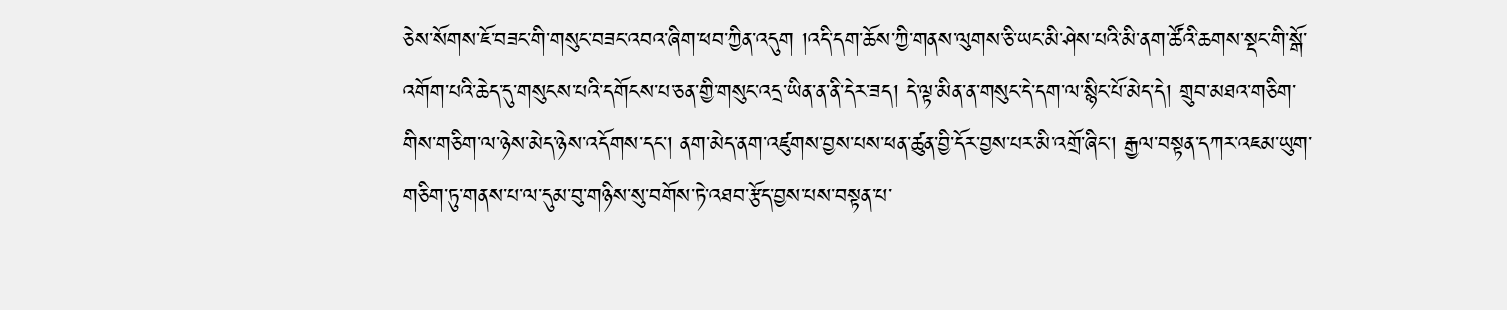ཅེས་སོགས་ཇོ་བཟང་གི་གསུང་བཟང་འབའ་ཞིག་ཕབ་ཀྱིན་འདུག །འདི་དག་ཆོས་ཀྱི་གནས་ལུགས་ཅི་ཡང་མི་ཤེས་པའི་མི་ནག་ཚོའི་ཆགས་སྡང་གི་སྒོ་འགོག་པའི་ཆེད་དུ་གསུངས་པའི་དགོངས་པ་ཅན་གྱི་གསུང་འདྲ་ཡིན་ན་ནི་དེར་ཟད། དེ་ལྟ་མིན་ན་གསུང་དེ་དག་ལ་སྙིང་པོ་མེད་དེ། གྲུབ་མཐའ་གཅིག་གིས་གཅིག་ལ་ཉེས་མེད་ཉེས་འདོགས་དང་། ནག་མེད་ནག་འཛུགས་བྱས་པས་ཕན་ཚུན་བྱི་དོར་བྱས་པར་མི་འགྲོ་ཞིང་། རྒྱལ་བསྟན་དཀར་འཇམ་ཡུག་གཅིག་ཏུ་གནས་པ་ལ་དུམ་བུ་གཉིས་སུ་བགོས་ཏེ་འཐབ་རྩོད་བྱས་པས་བསྟན་པ་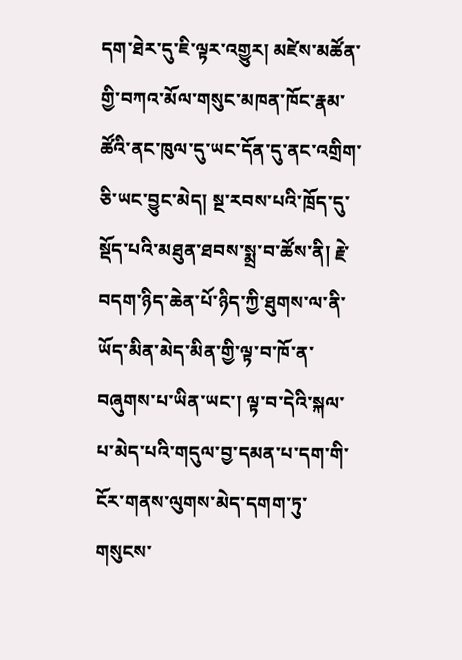དག་ཐེར་དུ་ཇི་ལྟར་འགྱུར། མཛེས་མཚོན་གྱི་བཀའ་མོལ་གསུང་མཁན་ཁོང་རྣམ་ཚོའི་ནང་ཁུལ་དུ་ཡང་དོན་དུ་ནང་འགྲིག་ཅི་ཡང་བྱུང་མེད། སྔ་རབས་པའི་ཁྲོད་དུ་སྡོད་པའི་མཐུན་ཐབས་སྨྲ་བ་ཚོས་ནི། རྗེ་བདག་ཉིད་ཆེན་པོ་ཉིད་ཀྱི་ཐུགས་ལ་ནི་ཡོད་མིན་མེད་མིན་གྱི་ལྟ་བ་ཁོ་ན་བཞུགས་པ་ཡིན་ཡང་། ལྟ་བ་དེའི་སྐལ་པ་མེད་པའི་གདུལ་བྱ་དམན་པ་དག་གི་ངོར་གནས་ལུགས་མེད་དགག་ཏུ་གསུངས་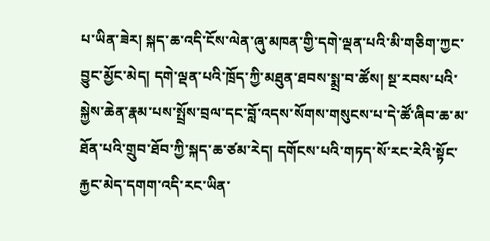པ་ཡིན་ཟེར། སྐད་ཆ་འདི་ངོས་ལེན་ཞུ་མཁན་གྱི་དགེ་ལྡན་པའི་མི་གཅིག་ཀྱང་བྱུང་མྱོང་མེད། དགེ་ལྡན་པའི་ཁྲོད་ཀྱི་མཐུན་ཐབས་སྨྲ་བ་ཚོས། སྔ་རབས་པའི་སྐྱེས་ཆེན་རྣམ་པས་སྤྲོས་བྲལ་དང་བློ་འདས་སོགས་གསུངས་པ་དེ་ཚོ་ཞིབ་ཆ་མ་ཐོན་པའི་གྲུབ་ཐོབ་ཀྱི་སྐད་ཆ་ཙམ་རེད། དགོངས་པའི་གཏད་སོ་རང་རེའི་སྟོང་རྐྱང་མེད་དགག་འདི་རང་ཡིན་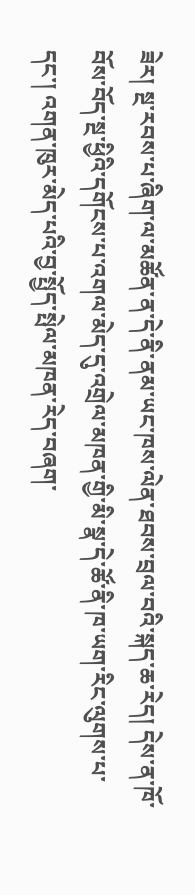ཟེར། སྔ་རབས་པ་ཞིག་ལ་མཚོན་ན་དེ་ནི་ནམ་ཡང་ཁས་ལེན་ཐབས་བྲལ་བའི་སྐད་ཆ་རེད། དེས་ན་ཁོ་བོས་བོད་སྔ་ཕྱིའི་དགོངས་པ་འགལ་མེད་དུ་འགྲེལ་མཁན་གྱི་མི་སྣ་དེ་ཚོ་ནི་ཁ་ཡག་རིང་ལུགས་པ་དང་། འགན་ཁུར་མེད་པའི་བྱ་སྤྱོད་སྤེལ་མཁན་རེད་བཞག་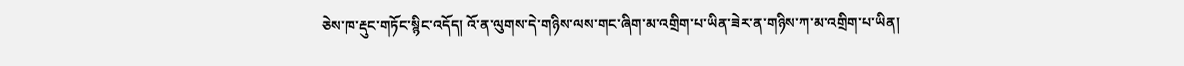ཅེས་ཁ་རྡུང་གཏོང་སྙིང་འདོད། འོ་ན་ལུགས་དེ་གཉིས་ལས་གང་ཞིག་མ་འགྲིག་པ་ཡིན་ཟེར་ན་གཉིས་ཀ་མ་འགྲིག་པ་ཡིན།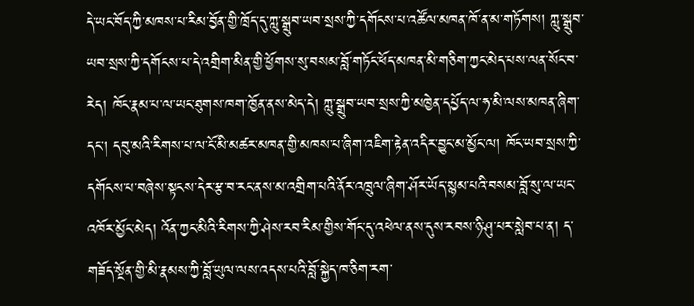དེ་ཡང་བོད་ཀྱི་མཁས་པ་རིམ་བྱོན་གྱི་ཁྲོད་དུ་ཀླུ་སྒྲུབ་ཡབ་སྲས་ཀྱི་དགོངས་པ་འཚོལ་མཁན་ཁོ་ན་མ་གཏོགས། ཀླུ་སྒྲུབ་ཡབ་སྲས་ཀྱི་དགོངས་པ་དེ་འགྲིག་མིན་གྱི་ཕྱོགས་སུ་བསམ་བློ་གཏོང་ཕོད་མཁན་མི་གཅིག་ཀྱང་མེད་པས་ལན་སོང་བ་རེད། ཁོང་རྣམ་པ་ལ་ཡང་ཐུགས་ཁག་ཁྱོན་ནས་མེད་དེ། ཀླུ་སྒྲུབ་ཡབ་སྲས་ཀྱི་མཁྱེན་དཔྱོད་ལ་ཧ་མི་ལས་མཁན་ཞིག་དང་། དབུ་མའི་རིགས་པ་ལ་ངོ་མི་མཚར་མཁན་གྱི་མཁས་པ་ཞིག་འཇིག་རྟེན་འདིར་བྱུང་མ་མྱོང་ལ། ཁོང་ཡབ་སྲས་ཀྱི་དགོངས་པ་བཞེས་སྟངས་དེར་རྩ་བ་རང་ནས་མ་འགྲིག་པའི་ནོར་འཁྲུལ་ཞིག་ཤོར་ཡོད་སྙམ་པའི་བསམ་བློ་སུ་ལ་ཡང་འཁོར་མྱོང་མེད། འོན་ཀྱང་མིའི་རིགས་ཀྱི་ཤེས་རབ་རིམ་གྱིས་གོང་དུ་འཕེལ་ནས་དུས་རབས་ཉི་ཤུ་པར་སླེབ་པ་ན། ད་གཟོད་སྔོན་གྱི་མི་རྣམས་ཀྱི་བློ་ཡུལ་ལས་འདས་པའི་བློ་སྐྱེད་ཁ་ཅིག་རག་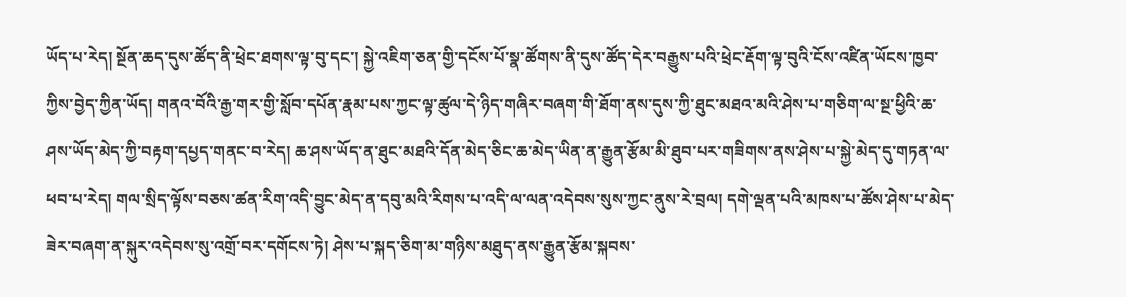ཡོད་པ་རེད། སྔོན་ཆད་དུས་ཚོད་ནི་ཕྲེང་ཐགས་ལྟ་བུ་དང་། སྐྱེ་འཇིག་ཅན་གྱི་དངོས་པོ་སྣ་ཚོགས་ནི་དུས་ཚོད་དེར་བརྒྱུས་པའི་ཕྲེང་རྡོག་ལྟ་བུའི་ངོས་འཛིན་ཡོངས་ཁྱབ་ཀྱིས་བྱེད་ཀྱིན་ཡོད། གནའ་བོའི་རྒྱ་གར་གྱི་སློབ་དཔོན་རྣམ་པས་ཀྱང་ལྟ་ཚུལ་དེ་ཉིད་གཞིར་བཞག་གི་ཐོག་ནས་དུས་ཀྱི་ཐུང་མཐའ་མའི་ཤེས་པ་གཅིག་ལ་སྔ་ཕྱིའི་ཆ་ཤས་ཡོད་མེད་ཀྱི་བརྟག་དཔྱད་གནང་བ་རེད། ཆ་ཤས་ཡོད་ན་ཐུང་མཐའི་དོན་མེད་ཅིང་ཆ་མེད་ཡིན་ན་རྒྱུན་རྩོམ་མི་ཐུབ་པར་གཟིགས་ནས་ཤེས་པ་སྐྱེ་མེད་དུ་གཏན་ལ་ཕབ་པ་རེད། གལ་སྲིད་ལྟོས་བཅས་ཚན་རིག་འདི་བྱུང་མེད་ན་དབུ་མའི་རིགས་པ་འདི་ལ་ལན་འདེབས་སུས་ཀྱང་ནུས་རེ་བྲལ། དགེ་ལྡན་པའི་མཁས་པ་ཚོས་ཤེས་པ་མེད་ཟེར་བཞག་ན་སྐུར་འདེབས་སུ་འགྲོ་བར་དགོངས་ཏེ། ཤེས་པ་སྐད་ཅིག་མ་གཉིས་མཐུད་ནས་རྒྱུན་རྩོམ་སྐབས་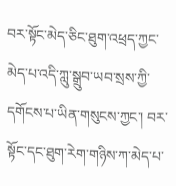བར་སྟོང་མེད་ཅིང་ཐུག་འཕྲད་ཀྱང་མེད་པ་འདི་ཀླུ་སྒྲུབ་ཡབ་སྲས་ཀྱི་དགོངས་པ་ཡིན་གསུངས་ཀྱང་། བར་སྟོང་དང་ཐུག་རེག་གཉིས་ཀ་མེད་པ་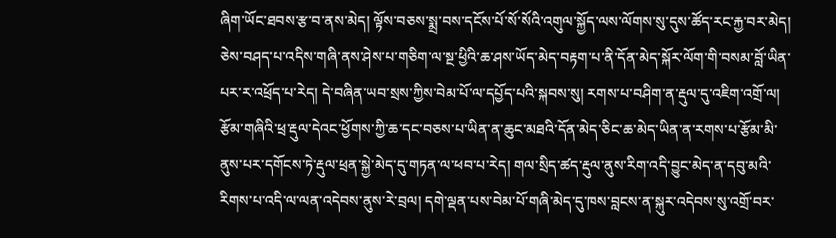ཞིག་ཡོང་ཐབས་རྩ་བ་ནས་མེད། ལྟོས་བཅས་སྨྲ་བས་དངོས་པོ་སོ་སོའི་འགུལ་སྐྱོད་ལས་ལོགས་སུ་དུས་ཚོད་རང་རྐྱ་བར་མེད། ཅེས་བཤད་པ་འདིས་གཞི་ནས་ཤེས་པ་གཅིག་ལ་སྔ་ཕྱིའི་ཆ་ཤས་ཡོད་མེད་བརྟག་པ་ནི་དོན་མེད་སྐོར་ལོག་གི་བསམ་བློ་ཡིན་པར་ར་འཕྲོད་པ་རེད། དེ་བཞིན་ཡབ་སྲས་ཀྱིས་བེམ་པོ་ལ་དཔྱོད་པའི་སྐབས་སུ། རགས་པ་བཤིག་ན་རྡུལ་དུ་འཇིག་འགྲོ་ལ། རྩོམ་གཞིའི་ཕྲ་རྡུལ་དེའང་ཕྱོགས་ཀྱི་ཆ་དང་བཅས་པ་ཡིན་ན་ཆུང་མཐའི་དོན་མེད་ཅིང་ཆ་མེད་ཡིན་ན་རགས་པ་རྩོམ་མི་ནུས་པར་དགོངས་ཏེ་རྡུལ་ཕྲན་སྐྱེ་མེད་དུ་གཏན་ལ་ཕབ་པ་རེད། གལ་སྲིད་ཚད་རྡུལ་ནུས་རིག་འདི་བྱུང་མེད་ན་དབུ་མའི་རིགས་པ་འདི་ལ་ལན་འདེབས་ནུས་རེ་བྲལ། དགེ་ལྡན་པས་བེམ་པོ་གཞི་མེད་དུ་ཁས་བླངས་ན་སྐུར་འདེབས་སུ་འགྲོ་བར་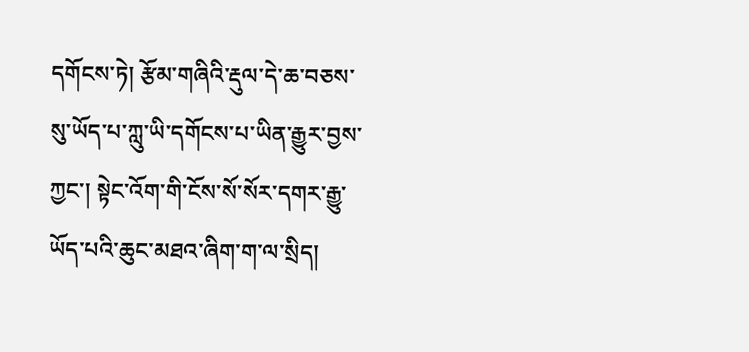དགོངས་ཏེ། རྩོམ་གཞིའི་རྡུལ་དེ་ཆ་བཅས་སུ་ཡོད་པ་ཀླུ་ཡི་དགོངས་པ་ཡིན་རྒྱུར་བྱས་ཀྱང་། སྟེང་འོག་གི་ངོས་སོ་སོར་དགར་རྒྱུ་ཡོད་པའི་ཆུང་མཐའ་ཞིག་ག་ལ་སྲིད།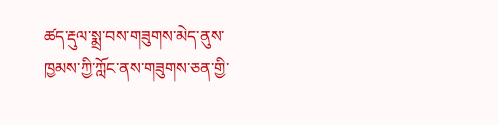ཚད་རྡུལ་སྨྲ་བས་གཟུགས་མེད་ནུས་ཁྱམས་ཀྱི་ཀློང་ནས་གཟུགས་ཅན་གྱི་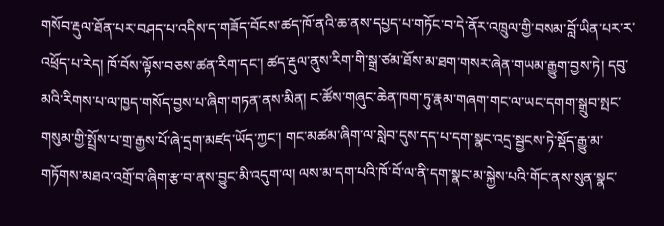གསོབ་རྡུལ་ཐོན་པར་བཤད་པ་འདིས་ད་གཟོད་བོངས་ཚད་ཁོ་ནའི་ཆ་ནས་དཔྱད་པ་གཏོང་བ་དེ་ནོར་འཁྲུལ་གྱི་བསམ་བློ་ཡིན་པར་ར་འཕྲོད་པ་རེད། ཁོ་བོས་ལྟོས་བཅས་ཚན་རིག་དང་། ཚད་རྡུལ་ནུས་རིག་གི་སྒྲ་ཙམ་ཐོས་མ་ཐག་གསར་ཞེན་གཡམ་རྒྱུག་བྱས་ཏེ། དབུ་མའི་རིགས་པ་ལ་ཁྱད་གསོད་བྱས་པ་ཞིག་གཏན་ནས་མིན། ང་ཚོས་གཞུང་ཆེན་ཁག་ཏུ་རྣམ་གཞག་གང་ལ་ཡང་དགག་སྒྲུབ་སྤང་གསུམ་གྱི་སྤྲོས་པ་གྲ་རྒྱས་པོ་ཞེ་དྲག་མཛད་ཡོད་ཀྱང་། གང་མཚམ་ཞིག་ལ་སླེབ་དུས་དད་པ་དག་སྣང་འདྲ་སྦྱངས་ཏེ་སྡོད་རྒྱུ་མ་གཏོགས་མཐའ་འགྲོ་བ་ཞིག་རྩ་བ་ནས་བྱུང་མི་འདུག་ལ། ལས་མ་དག་པའི་ཁོ་བོ་ལ་ནི་དག་སྣང་མ་སྐྱེས་པའི་གོང་ནས་སུན་སྣང་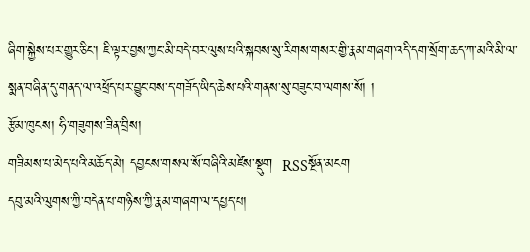ཞིག་སྐྱེས་པར་གྱུར་ཅིང་། ཇི་ལྟར་བྱས་ཀྱང་མི་བདེ་བར་ལུས་པའི་སྐབས་སུ་རིགས་གསར་གྱི་རྣམ་གཞག་འདི་དག་སྲོག་ཆད་ཀ་མའི་མི་ལ་སྨན་བཞིན་དུ་གནད་ལ་འཕྲོད་པར་བྱུང་བས་ད་གཟོད་ཡིད་ཆེས་པའི་གནས་སུ་བཟུང་བ་ལགས་སོ། །
རྩོམ་ཁུངས། ཧི་གཟུགས་ཟིན་བྲིས།
གཟིམས་པ་མེད་པའི་མཆོད་མེ། དབྱངས་གསལ་སོ་བཞིའི་མཛེས་སྡུག  RSSསྔོན་མངག
དབུ་མའི་ལུགས་ཀྱི་བདེན་པ་གཉིས་ཀྱི་རྣམ་གཞག་ལ་དཔྱད་པ།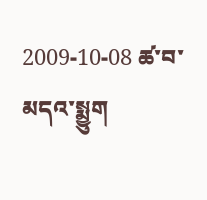2009-10-08 ཚ་བ་མདའ་སྨྱུག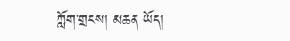ཀློག་གྲངས། མཆན ཡོད།